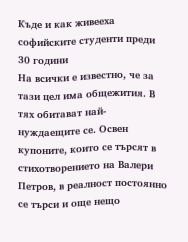Къде и как живееха софийските студенти преди 30 години
На всички е известно, че за тази цел има общежития. В тях обитават най-нуждаещите се. Освен купоните, които се търсят в стихотворението на Валери Петров, в реалност постоянно се търси и още нещо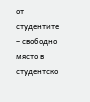от студентите – свободно място в студентско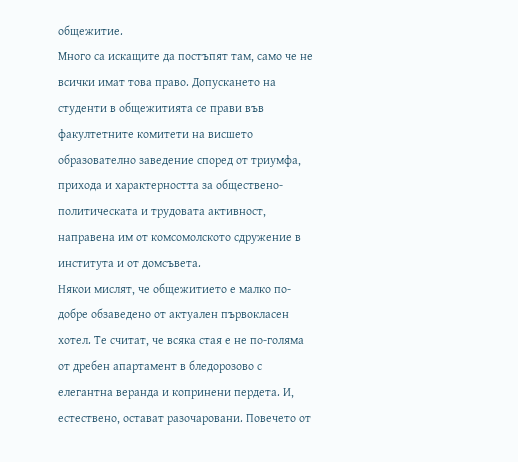общежитие.
Много са искащите да постъпят там, само че не всички имат това право. Допускането на студенти в общежитията се прави във факултетните комитети на висшето образователно заведение според от триумфа, прихода и характерността за обществено-политическата и трудовата активност, направена им от комсомолското сдружение в института и от домсъвета.
Някои мислят, че общежитието е малко по-добре обзаведено от актуален първокласен хотел. Те считат, че всяка стая е не по-голяма от дребен апартамент в бледорозово с елегантна веранда и копринени пердета. И, естествено, остават разочаровани. Повечето от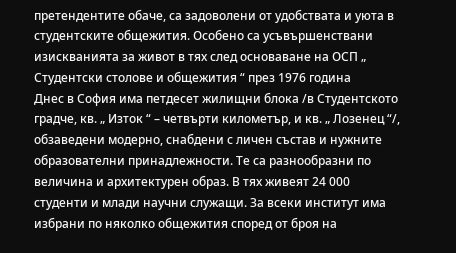претендентите обаче, са задоволени от удобствата и уюта в студентските общежития. Особено са усъвършенствани изискванията за живот в тях след основаване на ОСП „ Студентски столове и общежития “ през 1976 година
Днес в София има петдесет жилищни блока /в Студентското градче, кв. „ Изток “ – четвърти километър, и кв. „ Лозенец “/, обзаведени модерно, снабдени с личен състав и нужните образователни принадлежности. Те са разнообразни по величина и архитектурен образ. В тях живеят 24 000 студенти и млади научни служащи. За всеки институт има избрани по няколко общежития според от броя на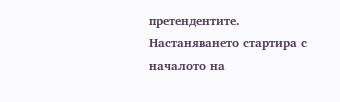претендентите. Настаняването стартира с началото на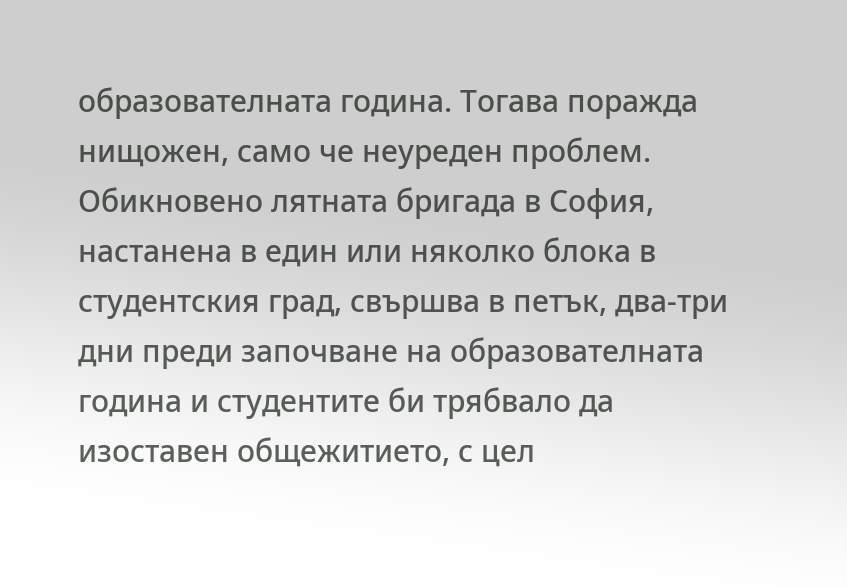образователната година. Тогава поражда нищожен, само че неуреден проблем. Обикновено лятната бригада в София, настанена в един или няколко блока в студентския град, свършва в петък, два-три дни преди започване на образователната година и студентите би трябвало да изоставен общежитието, с цел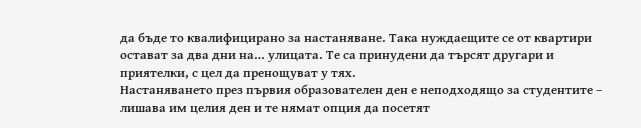да бъде то квалифицирано за настаняване. Така нуждаещите се от квартири остават за два дни на… улицата. Те са принудени да търсят другари и приятелки, с цел да пренощуват у тях.
Настаняването през първия образователен ден е неподходящо за студентите – лишава им целия ден и те нямат опция да посетят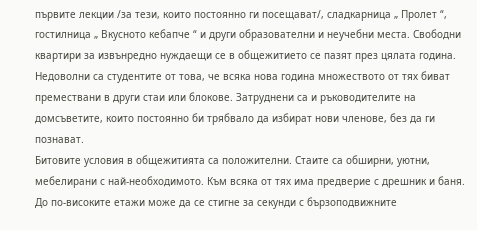първите лекции /за тези, които постоянно ги посещават/, сладкарница „ Пролет “, гостилница „ Вкусното кебапче “ и други образователни и неучебни места. Свободни квартири за извънредно нуждаещи се в общежитието се пазят през цялата година. Недоволни са студентите от това, че всяка нова година множеството от тях биват премествани в други стаи или блокове. Затруднени са и ръководителите на домсъветите, които постоянно би трябвало да избират нови членове, без да ги познават.
Битовите условия в общежитията са положителни. Стаите са обширни, уютни, мебелирани с най-необходимото. Към всяка от тях има предверие с дрешник и баня. До по-високите етажи може да се стигне за секунди с бързоподвижните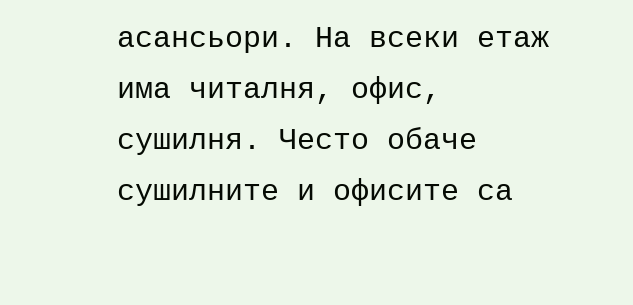асансьори. На всеки етаж има читалня, офис, сушилня. Често обаче сушилните и офисите са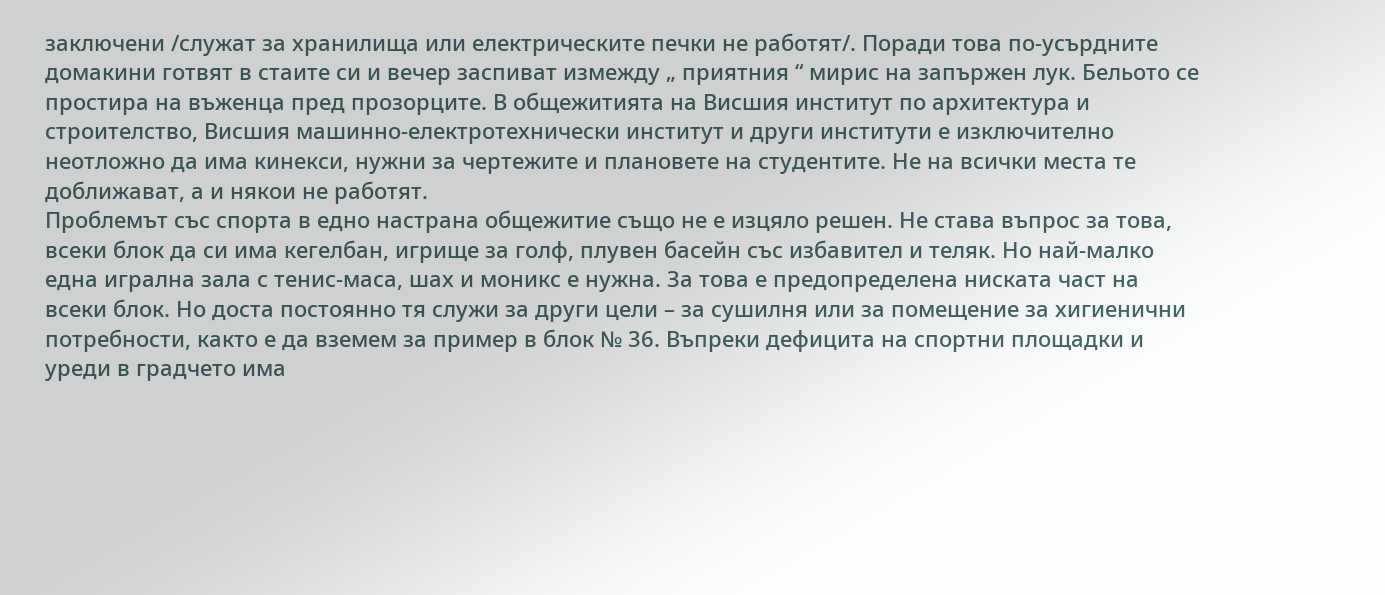заключени /служат за хранилища или електрическите печки не работят/. Поради това по-усърдните домакини готвят в стаите си и вечер заспиват измежду „ приятния “ мирис на запържен лук. Бельото се простира на въженца пред прозорците. В общежитията на Висшия институт по архитектура и строителство, Висшия машинно-електротехнически институт и други институти е изключително неотложно да има кинекси, нужни за чертежите и плановете на студентите. Не на всички места те доближават, а и някои не работят.
Проблемът със спорта в едно настрана общежитие също не е изцяло решен. Не става въпрос за това, всеки блок да си има кегелбан, игрище за голф, плувен басейн със избавител и теляк. Но най-малко една игрална зала с тенис-маса, шах и моникс е нужна. За това е предопределена ниската част на всеки блок. Но доста постоянно тя служи за други цели – за сушилня или за помещение за хигиенични потребности, както е да вземем за пример в блок № 36. Въпреки дефицита на спортни площадки и уреди в градчето има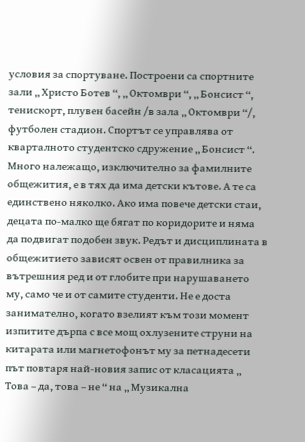условия за спортуване. Построени са спортните зали „ Христо Ботев “, „ Октомври “, „ Бонсист “, тенискорт, плувен басейн /в зала „ Октомври “/, футболен стадион. Спортът се управлява от кварталното студентско сдружение „ Бонсист “.
Много належащо, изключително за фамилните общежития, е в тях да има детски кътове. А те са единствено няколко. Ако има повече детски стаи, децата по-малко ще бягат по коридорите и няма да подвигат подобен звук. Редът и дисциплината в общежитието зависят освен от правилника за вътрешния ред и от глобите при нарушаването му, само че и от самите студенти. Не е доста занимателно, когато взелият към този момент изпитите дърпа с все мощ охлузените струни на китарата или магнетофонът му за петнадесети път повтаря най-новия запис от класацията „ Това – да, това – не “ на „ Музикална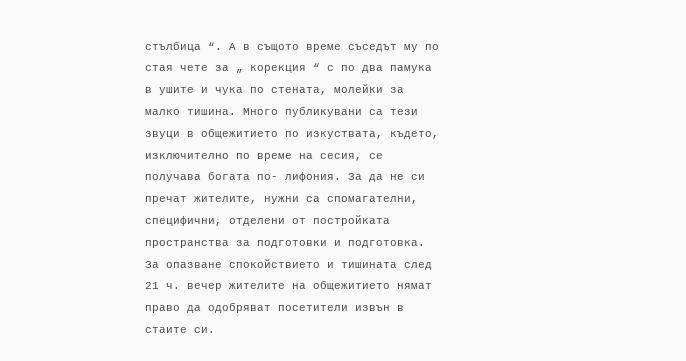стълбица “. А в същото време съседът му по стая чете за „ корекция “ с по два памука в ушите и чука по стената, молейки за малко тишина. Много публикувани са тези звуци в общежитието по изкуствата, където, изключително по време на сесия, се получава богата по- лифония. За да не си пречат жителите, нужни са спомагателни, специфични, отделени от постройката пространства за подготовки и подготовка. За опазване спокойствието и тишината след 21 ч. вечер жителите на общежитието нямат право да одобряват посетители извън в стаите си.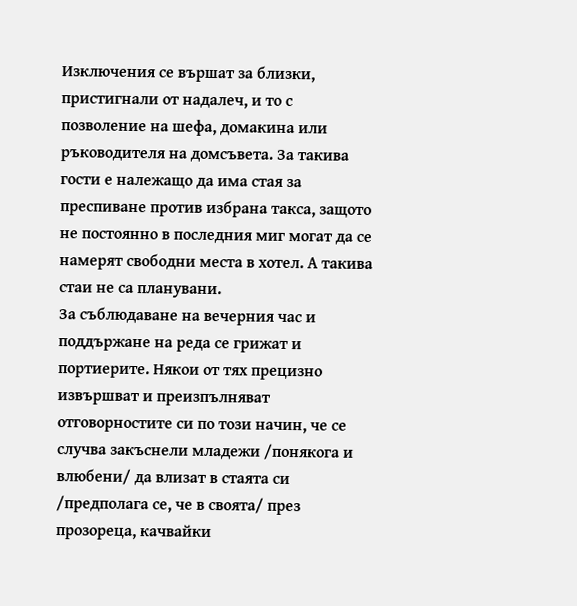Изключения се вършат за близки, пристигнали от надалеч, и то с позволение на шефа, домакина или ръководителя на домсъвета. За такива гости е належащо да има стая за преспиване против избрана такса, защото не постоянно в последния миг могат да се намерят свободни места в хотел. А такива стаи не са планувани.
За съблюдаване на вечерния час и поддържане на реда се грижат и портиерите. Някои от тях прецизно извършват и преизпълняват отговорностите си по този начин, че се случва закъснели младежи /понякога и влюбени/ да влизат в стаята си /предполага се, че в своята/ през прозореца, качвайки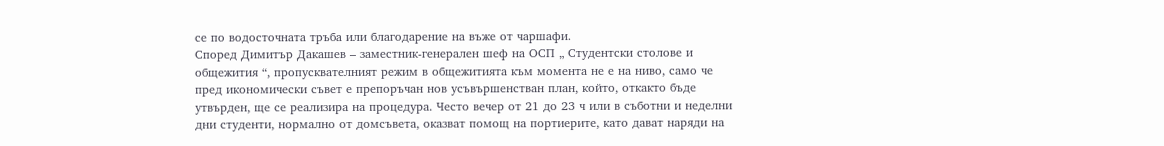се по водосточната тръба или благодарение на въже от чаршафи.
Според Димитър Дакашев – заместник-генерален шеф на ОСП „ Студентски столове и общежития “, пропусквателният режим в общежитията към момента не е на ниво, само че пред икономически съвет е препоръчан нов усъвършенстван план, който, откакто бъде утвърден, ще се реализира на процедура. Често вечер от 21 до 23 ч или в съботни и неделни дни студенти, нормално от домсъвета, оказват помощ на портиерите, като дават наряди на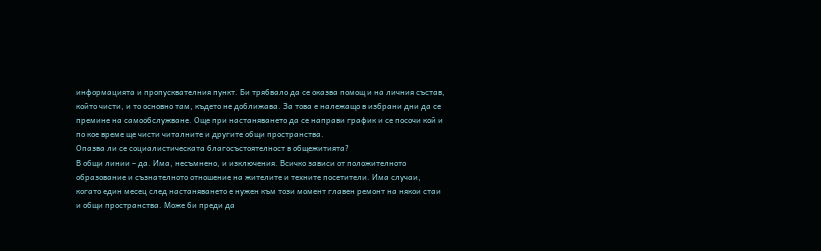информацията и пропусквателния пункт. Би трябвало да се оказва помощ и на личния състав, който чисти, и то основно там, където не доближава. За това е належащо в избрани дни да се премине на самообслужване. Oще при настаняването да се направи график и се посочи кой и по кое време ще чисти читалните и другите общи пространства.
Опазва ли се социалистическата благосъстоятелност в общежитията?
В общи линии – да. Има, несъмнено, и изключения. Всичко зависи от положителното образование и съзнателното отношение на жителите и техните посетители. Има случаи, когато един месец след настаняването е нужен към този момент главен ремонт на някои стаи и общи пространства. Може би преди да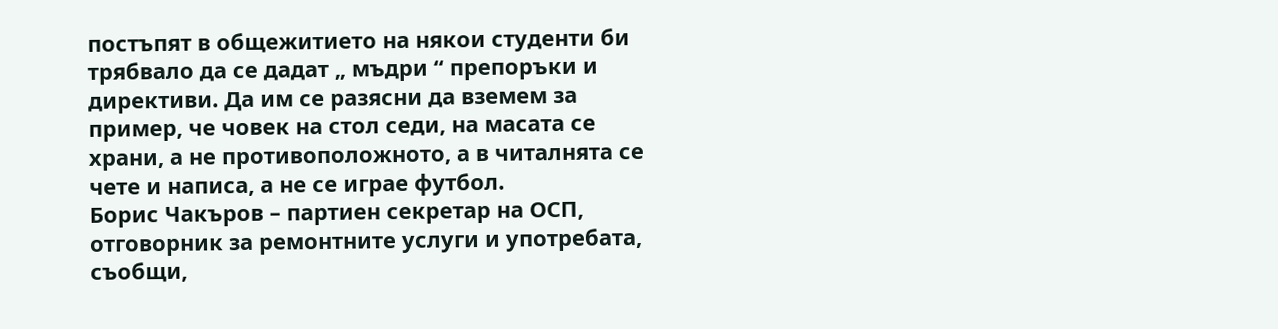постъпят в общежитието на някои студенти би трябвало да се дадат „ мъдри “ препоръки и директиви. Да им се разясни да вземем за пример, че човек на стол седи, на масата се храни, а не противоположното, а в читалнята се чете и написа, а не се играе футбол.
Борис Чакъров – партиен секретар на ОСП, отговорник за ремонтните услуги и употребата, съобщи,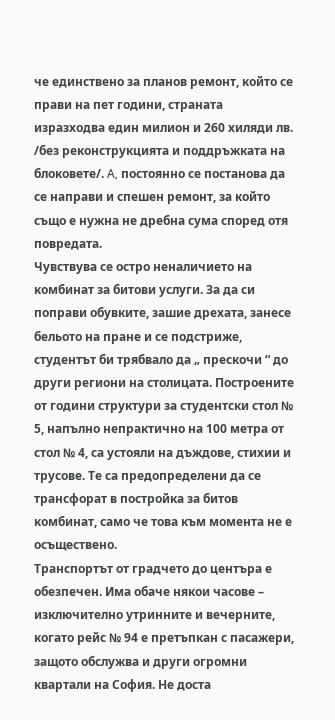че единствено за планов ремонт, който се прави на пет години, страната изразходва един милион и 260 хиляди лв. /без реконструкцията и поддръжката на блоковете/. A, постоянно се постанова да се направи и спешен ремонт, за който също е нужна не дребна сума според отя повредата.
Чувствува се остро неналичието на комбинат за битови услуги. За да си поправи обувките, зашие дрехата, занесе бельото на пране и се подстриже, студентът би трябвало да „ прескочи “ до други региони на столицата. Построените от години структури за студентски стол № 5, напълно непрактично на 100 метра от стол № 4, са устояли на дъждове, стихии и трусове. Те са предопределени да се трансфорат в постройка за битов комбинат, само че това към момента не е осъществено.
Транспортът от градчето до центъра е обезпечен. Има обаче някои часове – изключително утринните и вечерните, когато рейс № 94 е претъпкан с пасажери, защото обслужва и други огромни квартали на София. Не доста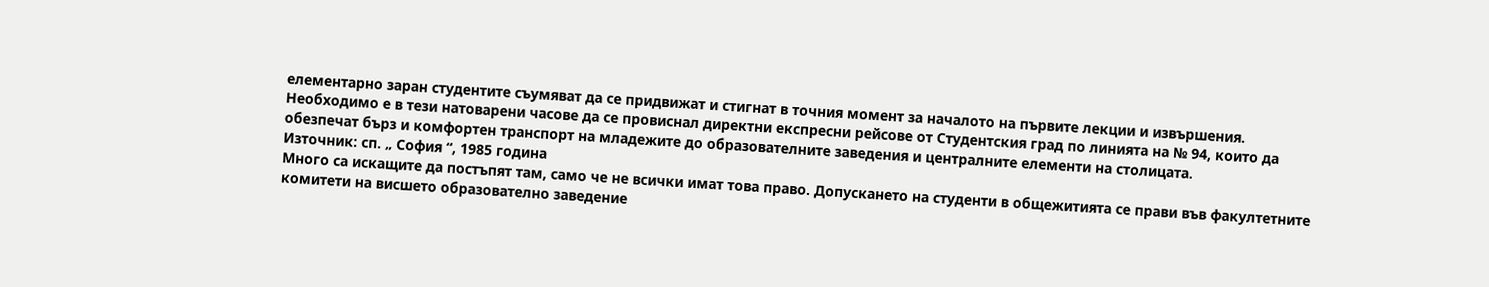елементарно заран студентите съумяват да се придвижат и стигнат в точния момент за началото на първите лекции и извършения. Необходимо е в тези натоварени часове да се провиснал директни експресни рейсове от Студентския град по линията на № 94, които да обезпечат бърз и комфортен транспорт на младежите до образователните заведения и централните елементи на столицата.
Източник: сп. „ София “, 1985 година
Много са искащите да постъпят там, само че не всички имат това право. Допускането на студенти в общежитията се прави във факултетните комитети на висшето образователно заведение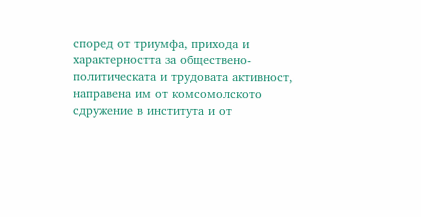според от триумфа, прихода и характерността за обществено-политическата и трудовата активност, направена им от комсомолското сдружение в института и от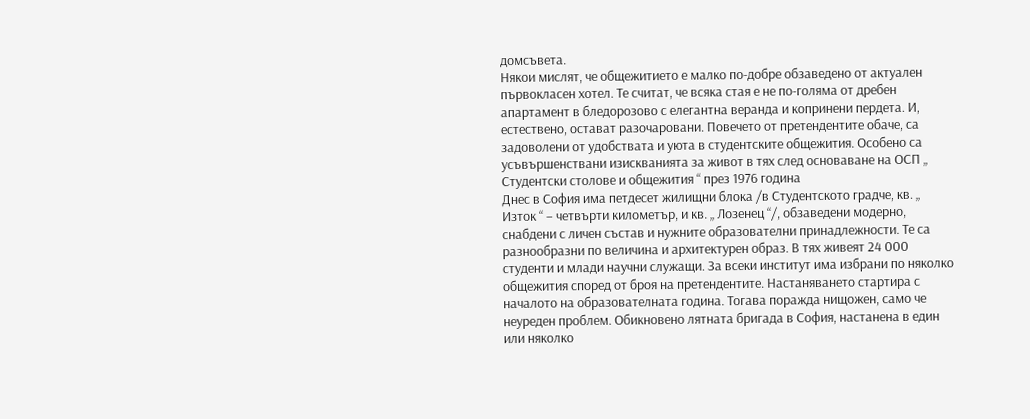домсъвета.
Някои мислят, че общежитието е малко по-добре обзаведено от актуален първокласен хотел. Те считат, че всяка стая е не по-голяма от дребен апартамент в бледорозово с елегантна веранда и копринени пердета. И, естествено, остават разочаровани. Повечето от претендентите обаче, са задоволени от удобствата и уюта в студентските общежития. Особено са усъвършенствани изискванията за живот в тях след основаване на ОСП „ Студентски столове и общежития “ през 1976 година
Днес в София има петдесет жилищни блока /в Студентското градче, кв. „ Изток “ – четвърти километър, и кв. „ Лозенец “/, обзаведени модерно, снабдени с личен състав и нужните образователни принадлежности. Те са разнообразни по величина и архитектурен образ. В тях живеят 24 000 студенти и млади научни служащи. За всеки институт има избрани по няколко общежития според от броя на претендентите. Настаняването стартира с началото на образователната година. Тогава поражда нищожен, само че неуреден проблем. Обикновено лятната бригада в София, настанена в един или няколко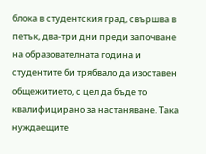блока в студентския град, свършва в петък, два-три дни преди започване на образователната година и студентите би трябвало да изоставен общежитието, с цел да бъде то квалифицирано за настаняване. Така нуждаещите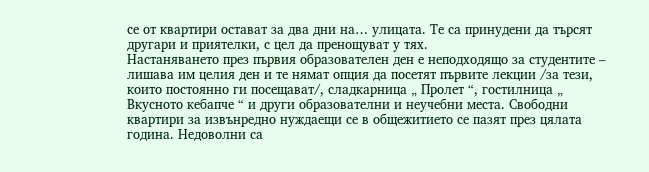се от квартири остават за два дни на… улицата. Те са принудени да търсят другари и приятелки, с цел да пренощуват у тях.
Настаняването през първия образователен ден е неподходящо за студентите – лишава им целия ден и те нямат опция да посетят първите лекции /за тези, които постоянно ги посещават/, сладкарница „ Пролет “, гостилница „ Вкусното кебапче “ и други образователни и неучебни места. Свободни квартири за извънредно нуждаещи се в общежитието се пазят през цялата година. Недоволни са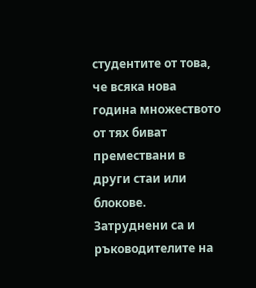студентите от това, че всяка нова година множеството от тях биват премествани в други стаи или блокове. Затруднени са и ръководителите на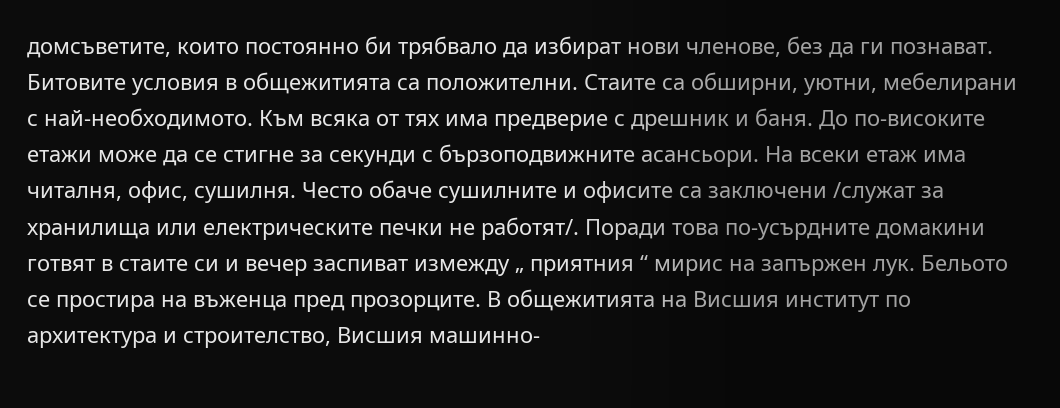домсъветите, които постоянно би трябвало да избират нови членове, без да ги познават.
Битовите условия в общежитията са положителни. Стаите са обширни, уютни, мебелирани с най-необходимото. Към всяка от тях има предверие с дрешник и баня. До по-високите етажи може да се стигне за секунди с бързоподвижните асансьори. На всеки етаж има читалня, офис, сушилня. Често обаче сушилните и офисите са заключени /служат за хранилища или електрическите печки не работят/. Поради това по-усърдните домакини готвят в стаите си и вечер заспиват измежду „ приятния “ мирис на запържен лук. Бельото се простира на въженца пред прозорците. В общежитията на Висшия институт по архитектура и строителство, Висшия машинно-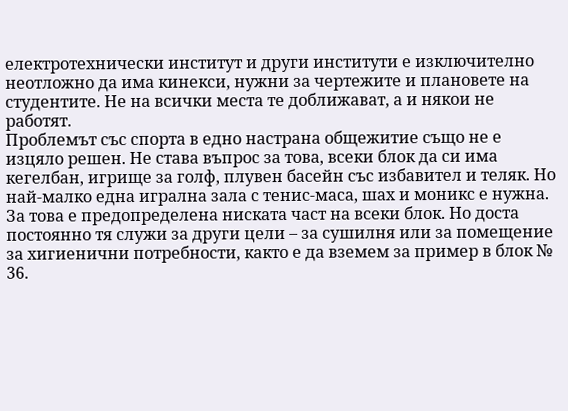електротехнически институт и други институти е изключително неотложно да има кинекси, нужни за чертежите и плановете на студентите. Не на всички места те доближават, а и някои не работят.
Проблемът със спорта в едно настрана общежитие също не е изцяло решен. Не става въпрос за това, всеки блок да си има кегелбан, игрище за голф, плувен басейн със избавител и теляк. Но най-малко една игрална зала с тенис-маса, шах и моникс е нужна. За това е предопределена ниската част на всеки блок. Но доста постоянно тя служи за други цели – за сушилня или за помещение за хигиенични потребности, както е да вземем за пример в блок № 36.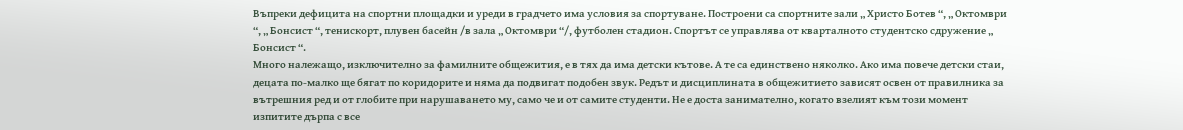Въпреки дефицита на спортни площадки и уреди в градчето има условия за спортуване. Построени са спортните зали „ Христо Ботев “, „ Октомври “, „ Бонсист “, тенискорт, плувен басейн /в зала „ Октомври “/, футболен стадион. Спортът се управлява от кварталното студентско сдружение „ Бонсист “.
Много належащо, изключително за фамилните общежития, е в тях да има детски кътове. А те са единствено няколко. Ако има повече детски стаи, децата по-малко ще бягат по коридорите и няма да подвигат подобен звук. Редът и дисциплината в общежитието зависят освен от правилника за вътрешния ред и от глобите при нарушаването му, само че и от самите студенти. Не е доста занимателно, когато взелият към този момент изпитите дърпа с все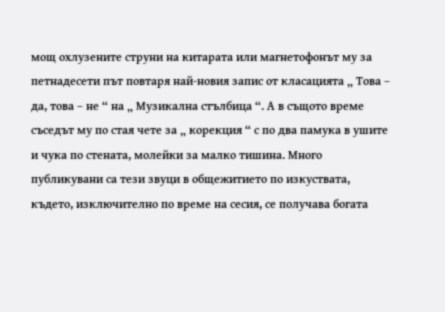мощ охлузените струни на китарата или магнетофонът му за петнадесети път повтаря най-новия запис от класацията „ Това – да, това – не “ на „ Музикална стълбица “. А в същото време съседът му по стая чете за „ корекция “ с по два памука в ушите и чука по стената, молейки за малко тишина. Много публикувани са тези звуци в общежитието по изкуствата, където, изключително по време на сесия, се получава богата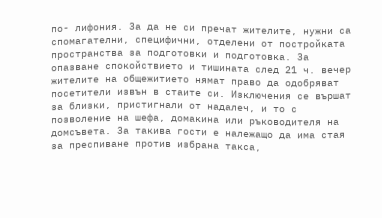по- лифония. За да не си пречат жителите, нужни са спомагателни, специфични, отделени от постройката пространства за подготовки и подготовка. За опазване спокойствието и тишината след 21 ч. вечер жителите на общежитието нямат право да одобряват посетители извън в стаите си. Изключения се вършат за близки, пристигнали от надалеч, и то с позволение на шефа, домакина или ръководителя на домсъвета. За такива гости е належащо да има стая за преспиване против избрана такса,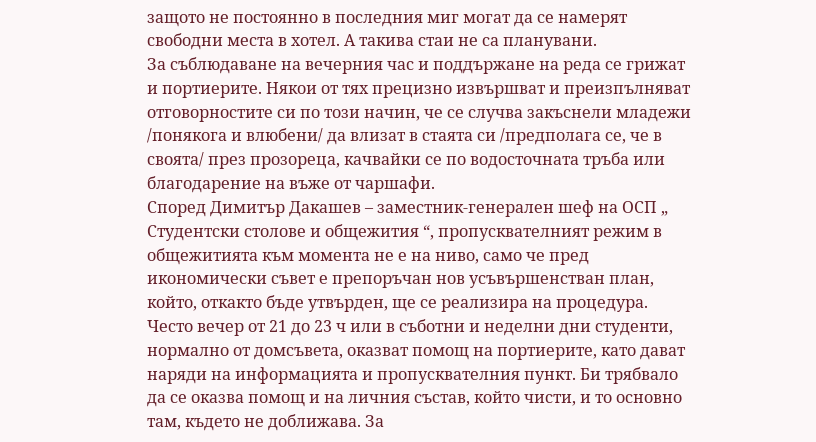защото не постоянно в последния миг могат да се намерят свободни места в хотел. А такива стаи не са планувани.
За съблюдаване на вечерния час и поддържане на реда се грижат и портиерите. Някои от тях прецизно извършват и преизпълняват отговорностите си по този начин, че се случва закъснели младежи /понякога и влюбени/ да влизат в стаята си /предполага се, че в своята/ през прозореца, качвайки се по водосточната тръба или благодарение на въже от чаршафи.
Според Димитър Дакашев – заместник-генерален шеф на ОСП „ Студентски столове и общежития “, пропусквателният режим в общежитията към момента не е на ниво, само че пред икономически съвет е препоръчан нов усъвършенстван план, който, откакто бъде утвърден, ще се реализира на процедура. Често вечер от 21 до 23 ч или в съботни и неделни дни студенти, нормално от домсъвета, оказват помощ на портиерите, като дават наряди на информацията и пропусквателния пункт. Би трябвало да се оказва помощ и на личния състав, който чисти, и то основно там, където не доближава. За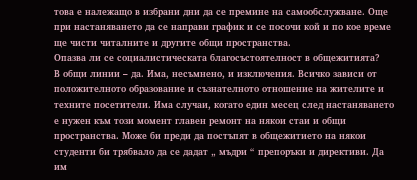това е належащо в избрани дни да се премине на самообслужване. Oще при настаняването да се направи график и се посочи кой и по кое време ще чисти читалните и другите общи пространства.
Опазва ли се социалистическата благосъстоятелност в общежитията?
В общи линии – да. Има, несъмнено, и изключения. Всичко зависи от положителното образование и съзнателното отношение на жителите и техните посетители. Има случаи, когато един месец след настаняването е нужен към този момент главен ремонт на някои стаи и общи пространства. Може би преди да постъпят в общежитието на някои студенти би трябвало да се дадат „ мъдри “ препоръки и директиви. Да им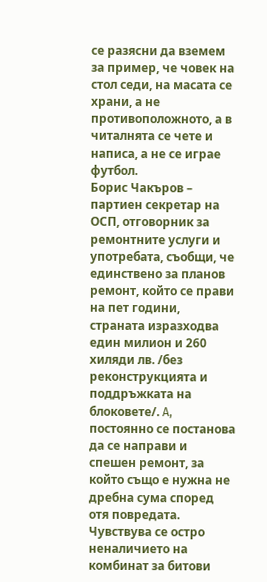се разясни да вземем за пример, че човек на стол седи, на масата се храни, а не противоположното, а в читалнята се чете и написа, а не се играе футбол.
Борис Чакъров – партиен секретар на ОСП, отговорник за ремонтните услуги и употребата, съобщи, че единствено за планов ремонт, който се прави на пет години, страната изразходва един милион и 260 хиляди лв. /без реконструкцията и поддръжката на блоковете/. A, постоянно се постанова да се направи и спешен ремонт, за който също е нужна не дребна сума според отя повредата.
Чувствува се остро неналичието на комбинат за битови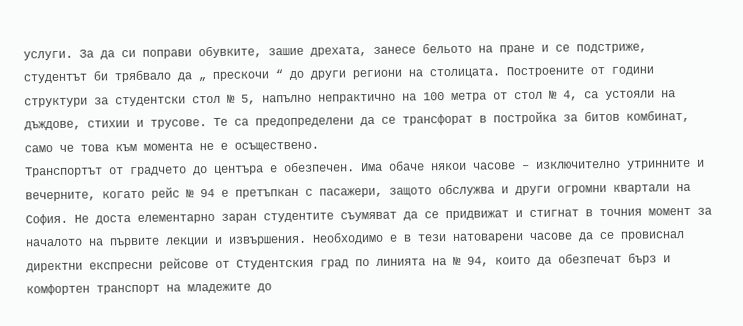услуги. За да си поправи обувките, зашие дрехата, занесе бельото на пране и се подстриже, студентът би трябвало да „ прескочи “ до други региони на столицата. Построените от години структури за студентски стол № 5, напълно непрактично на 100 метра от стол № 4, са устояли на дъждове, стихии и трусове. Те са предопределени да се трансфорат в постройка за битов комбинат, само че това към момента не е осъществено.
Транспортът от градчето до центъра е обезпечен. Има обаче някои часове – изключително утринните и вечерните, когато рейс № 94 е претъпкан с пасажери, защото обслужва и други огромни квартали на София. Не доста елементарно заран студентите съумяват да се придвижат и стигнат в точния момент за началото на първите лекции и извършения. Необходимо е в тези натоварени часове да се провиснал директни експресни рейсове от Студентския град по линията на № 94, които да обезпечат бърз и комфортен транспорт на младежите до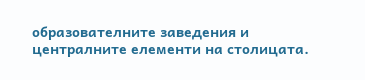образователните заведения и централните елементи на столицата.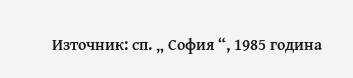Източник: сп. „ София “, 1985 година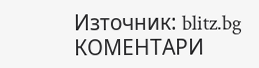Източник: blitz.bg
КОМЕНТАРИ